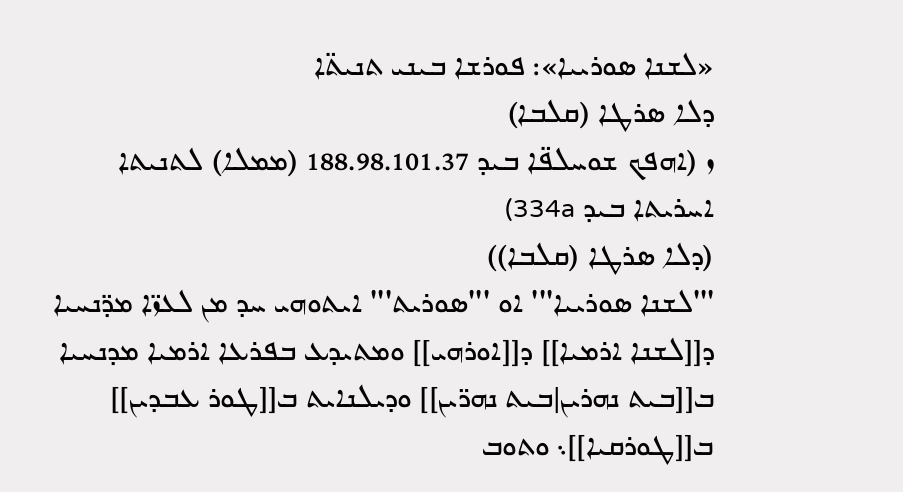«ܠܫܢܐ ܣܘܪܝܝܐ»: ܦܘܪܫܐ ܒܝܢܝ ܬܢܝܬ̈ܐ
ܕܠܐ ܣܪܛܐ (ܩܠܒܐ)
ܙ (ܐܗܦܟ ܫܘܚܠܦ̈ܐ ܒܝܕ 188.98.101.37 (ܡܡܠܐ) ܠܬܢܝܬܐ ܐܚܪܝܬܐ ܒܝܕ 334a)
(ܕܠܐ ܣܪܛܐ (ܩܠܒܐ))
'''ܠܫܢܐ ܣܘܪܝܝܐ''' ܐܘ '''ܣܘܪܝܬ''' ܐܝܬܘܗܝ ܚܕ ܡܢ ܠܥܙ̈ܐ ܡܕ̈ܢܚܝܐ ܕ[[ܠܫܢܐ ܐܪܡܝܐ]] ܕ[[ܐܘܪܗܝ]] ܘܡܬܝܕܥ ܒܦܪܥܐ ܐܪܡܝܐ ܡܕܢܚܝܐ ܒ[[ܒܝܬ ܢܗܪܝܢ|ܒܝܬ ܢܗܪ̈ܝܢ]] ܘܕܝܠܢܐܝܬ ܒ[[ܛܘܪ ܥܒܕܝܢ]] ܒ[[ܛܘܪܩܝܐ]]܆ ܘܬܘܒ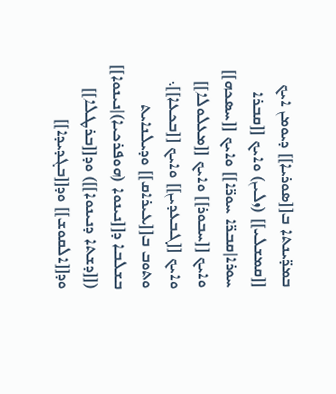ܒܡܕ̈ܝܢܬܐ ܒ[[ܣܘܪܝܐ]] ܕܝܘܡܢ ܐܝܟ [[ܩܡܫܠܝ]] (ܙܠܝܢ) ܘܐܝܟ [[ܩܒܪܐ ܚܘܪܐ|ܩܒܪ̈ܐ ܚܘܪ̈ܐ]] ܘܐܝܟ [[ܚܣܟܗ]] ܘܐܝܟ [[ܚܒܘܪ]] ܘܐܝܟ [[ܡܥܠܘܠܐ]] ܘܐܝܟ [[ܓܒܥܕܝܢ]] ܘܐܝܟ [[ܒܟܥܐ]]܆ ܘܬܘܒ ܒ[[ܥܝܪܐܩ]] ܘܕܝܠܢܐܝܬ ܒܫܠܒܐ ܕ[[ܢܝܢܘܐ (ܗܘܦܪܟܝܐ)|ܢܝܢܘܐ]] ([[ܕܫܬܐ ܕܢܝܢܘܐ]]) ܘܕ[[ܒܪܛܠܐ]] ܘܕ[[ܐܠܩܘܫ]] ܘܕ[[ܒܓܕܝܕܐ]]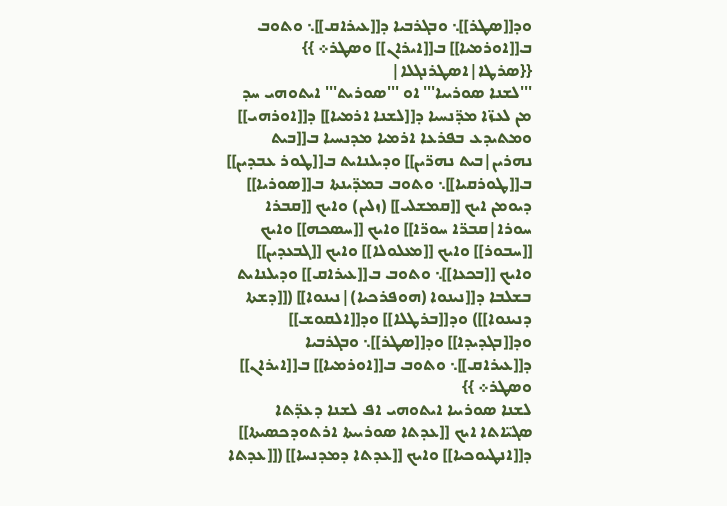ܘܕ[[ܣܛܪ]]܆ ܘܒܓܪܒܝܐ ܕ[[ܥܝܪܐܩ]]܆ ܘܬܘܒ ܒ[[ܐܘܪܡܝܐ]] ܒ[[ܐܝܪܐܢ]] ܘܣܛܪ܀ }}
{{ܣܪܛܐ|ܐܣܛܪܢܓܠܐ|
'''ܠܫܢܐ ܣܘܪܝܝܐ''' ܐܘ '''ܣܘܪܝܬ''' ܐܝܬܘܗܝ ܚܕ ܡܢ ܠܥܙ̈ܐ ܡܕ̈ܢܚܝܐ ܕ[[ܠܫܢܐ ܐܪܡܝܐ]] ܕ[[ܐܘܪܗܝ]] ܘܡܬܝܕܥ ܒܦܪܥܐ ܐܪܡܝܐ ܡܕܢܚܝܐ ܒ[[ܒܝܬ ܢܗܪܝܢ|ܒܝܬ ܢܗܪ̈ܝܢ]] ܘܕܝܠܢܐܝܬ ܒ[[ܛܘܪ ܥܒܕܝܢ]] ܒ[[ܛܘܪܩܝܐ]]܆ ܘܬܘܒ ܒܡܕ̈ܝܢܬܐ ܒ[[ܣܘܪܝܐ]] ܕܝܘܡܢ ܐܝܟ [[ܩܡܫܠܝ]] (ܙܠܝܢ) ܘܐܝܟ [[ܩܒܪܐ ܚܘܪܐ|ܩܒܪ̈ܐ ܚܘܪ̈ܐ]] ܘܐܝܟ [[ܚܣܟܗ]] ܘܐܝܟ [[ܚܒܘܪ]] ܘܐܝܟ [[ܡܥܠܘܠܐ]] ܘܐܝܟ [[ܓܒܥܕܝܢ]] ܘܐܝܟ [[ܒܟܥܐ]]܆ ܘܬܘܒ ܒ[[ܥܝܪܐܩ]] ܘܕܝܠܢܐܝܬ ܒܫܠܒܐ ܕ[[ܢܝܢܘܐ (ܗܘܦܪܟܝܐ)|ܢܝܢܘܐ]] ([[ܕܫܬܐ ܕܢܝܢܘܐ]]) ܘܕ[[ܒܪܛܠܐ]] ܘܕ[[ܐܠܩܘܫ]] ܘܕ[[ܒܓܕܝܕܐ]] ܘܕ[[ܣܛܪ]]܆ ܘܒܓܪܒܝܐ ܕ[[ܥܝܪܐܩ]]܆ ܘܬܘܒ ܒ[[ܐܘܪܡܝܐ]] ܒ[[ܐܝܪܐܢ]] ܘܣܛܪ܀ }}
ܠܫܢܐ ܣܘܪܝܝܐ ܐܝܬܘܗܝ ܐܦ ܠܫܢܐ ܕܥܕ̈ܬܐ ܣܓܝ̈ܐܬܐ ܐܝܟ [[ܥܕܬܐ ܣܘܪܝܝܬܐ ܐܪܬܘܕܟܣܝܬܐ]] ܕ[[ܐܢܛܝܘܟܝܐ]] ܘܐܝܟ [[ܥܕܬܐ ܕܡܕܢܚܐ]] ([[ܥܕܬܐ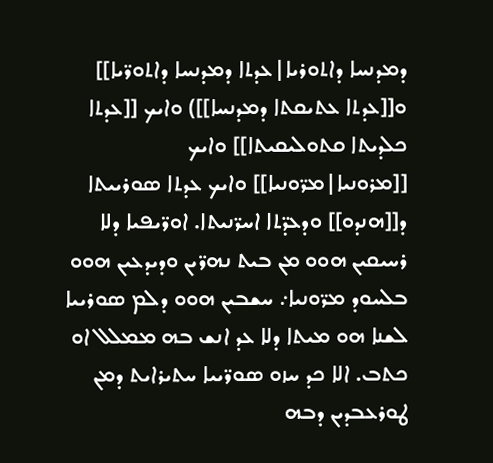ܕܡܕܢܚܐ ܕܐܬܘܪܝܐ|ܥܕܬܐ ܕܡܕܢܚܐ ܕܐܬܘܪ̈ܝܐ]] ܘ[[ܥܕܬܐ ܥܬܝܩܬܐ ܕܡܕܢܚܐ]]) ܘܐܝܟ [[ܥܕܬܐ ܟܠܕܝܬܐ ܩܬܘܠܝܩܝܬܐ]] ܘܐܝܟ [[ܡܪܘܢܝܐ|ܡܪ̈ܘܢܝܐ]] ܘܐܝܟ ܥܕܬܐ ܣܘܪܝܝܬܐ ܕ[[ܗܢܕܘ]] ܘܕܥܕ̈ܬܐ ܐܚܪ̈ܢܝܬܐ. ܐܘܪ̈ܝܦܝܐ ܕܠܐ ܪܚܝܩܝܢ ܗܘܘ ܡܢ ܒܝܬ ܢܗܪ̈ܝܢ ܘܕܝܕܥܝܢ ܗܘܘ ܒܠܚܘܕ ܡܪ̈ܘܢܝܐ܇ ܚܫܒܝܢ ܗܘܘ ܕܠܡ ܣܘܪܝܝܐ ܠܫܢܐ ܗܘ ܡܝܬܐ ܕܠܐ ܥܕ ܐܢܫ ܒܗ ܡܡܠܠ ܐܘ ܟܬܒ. ܐܠܐ ܟܕ ܚܙܘ ܣܘܪ̈ܝܝܐ ܚܬܝܪܐܝܬ ܕܡܢ ܛܘܪܥܒܕܝܢ ܕܒܗ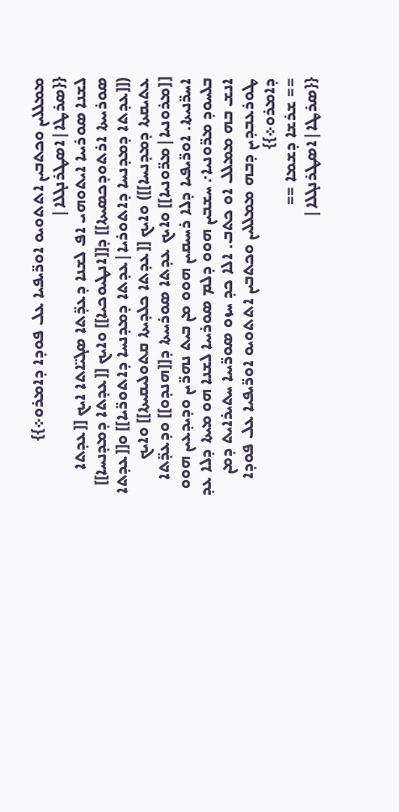ܡܡܠܠܝܢ ܘܟܬܒܝܢ ܐܬܬܘܝܘ ܐܘܪ̈ܝܦܝܐ ܥܠ ܦܘܕܐ ܕܐܡܪܘ܀}}
{{ܣܪܛܐ|ܐܣܛܪܢܓܠܐ|
ܠܫܢܐ ܣܘܪܝܝܐ ܐܝܬܘܗܝ ܐܦ ܠܫܢܐ ܕܥܕ̈ܬܐ ܣܓܝ̈ܐܬܐ ܐܝܟ [[ܥܕܬܐ ܣܘܪܝܝܬܐ ܐܪܬܘܕܟܣܝܬܐ]] ܕ[[ܐܢܛܝܘܟܝܐ]] ܘܐܝܟ [[ܥܕܬܐ ܕܡܕܢܚܐ]] ([[ܥܕܬܐ ܕܡܕܢܚܐ ܕܐܬܘܪܝܐ|ܥܕܬܐ ܕܡܕܢܚܐ ܕܐܬܘܪ̈ܝܐ]] ܘ[[ܥܕܬܐ ܥܬܝܩܬܐ ܕܡܕܢܚܐ]]) ܘܐܝܟ [[ܥܕܬܐ ܟܠܕܝܬܐ ܩܬܘܠܝܩܝܬܐ]] ܘܐܝܟ [[ܡܪܘܢܝܐ|ܡܪ̈ܘܢܝܐ]] ܘܐܝܟ ܥܕܬܐ ܣܘܪܝܝܬܐ ܕ[[ܗܢܕܘ]] ܘܕܥܕ̈ܬܐ ܐܚܪ̈ܢܝܬܐ. ܐܘܪ̈ܝܦܝܐ ܕܠܐ ܪܚܝܩܝܢ ܗܘܘ ܡܢ ܒܝܬ ܢܗܪ̈ܝܢ ܘܕܝܕܥܝܢ ܗܘܘ ܒܠܚܘܕ ܡܪ̈ܘܢܝܐ܇ ܚܫܒܝܢ ܗܘܘ ܕܠܡ ܣܘܪܝܝܐ ܠܫܢܐ ܗܘ ܡܝܬܐ ܕܠܐ ܥܕ ܐܢܫ ܒܗ ܡܡܠܠ ܐܘ ܟܬܒ. ܐܠܐ ܟܕ ܚܙܘ ܣܘܪ̈ܝܝܐ ܚܬܝܪܐܝܬ ܕܡܢ ܛܘܪܥܒܕܝܢ ܕܒܗ ܡܡܠܠܝܢ ܘܟܬܒܝܢ ܐܬܬܘܝܘ ܐܘܪ̈ܝܦܝܐ ܥܠ ܦܘܕܐ ܕܐܡܪܘ܀}}
== ܫܪܫܐ ܕܫܡܐ ==
{{ܣܪܛܐ|ܐܣܛܪܢܓܠܐ|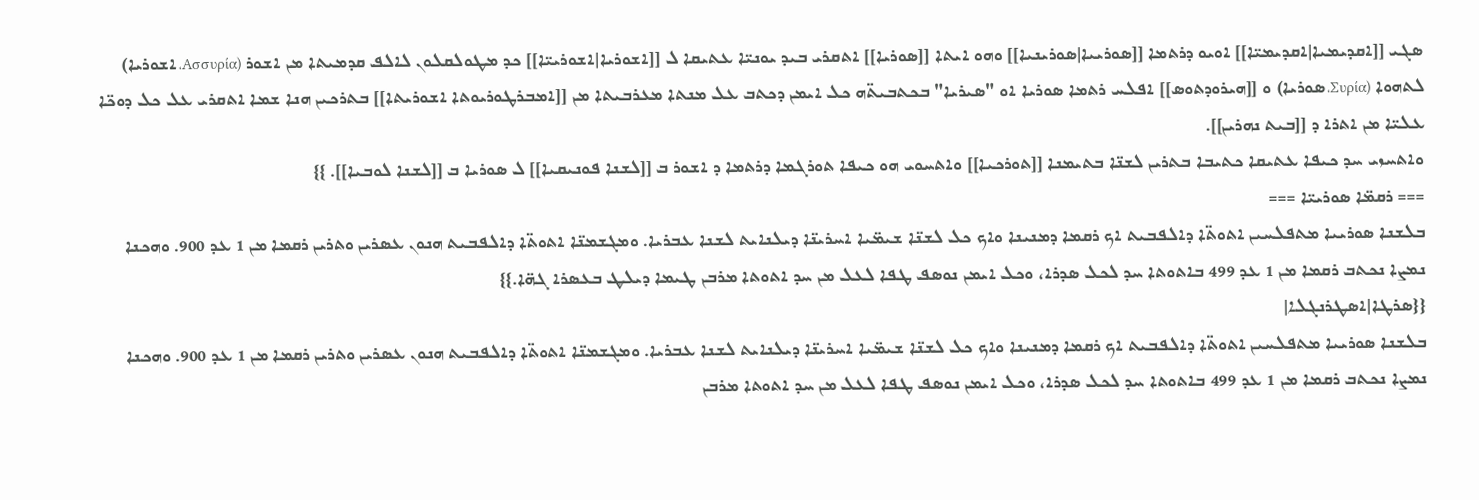ܣܓܝ [[ܐܩܕܝܡܝܐ|ܐܩܕܝܡܝ̈ܐ]] ܐܘܝܘ ܕܪܬܡܐ [[ܣܘܪܝܝܐ|ܣܘܪܝܢܝܐ]] ܘܗܘ ܐܝܬܐ [[ܣܘܪܝܐ]] ܐܬܩܪܝ ܒܝܕ ܝܘܢܝ̈ܐ ܥܬܝܩܐ ܠ [[ܐܫܘܪܝܐ|ܐܫܘܪܝܝ̈ܐ]] ܟܕ ܡܛܘܠܩܠܘܢ ܠܐܠܦ ܩܕܡܝܬܐ ܡܢ ܐܫܘܪ (Ασσυρία، ܐܫܘܪܝܐ) ܠܬܗܘܐ (Συρία، ܣܘܪܝܐ) ܘ [[ܗܝܪܘܕܬܘܣ]] ܐܦܠܚ ܪܬܡܐ ܣܘܪܝܐ ܐܘ "ܣܝܪܝܐ" ܒܟܬܒܝܬ̈ܗ ܟܠ ܐܝܡܢ ܕܟܬܒ ܥܠ ܡܢܬܐ ܡܥܪܒܝܬܐ ܡܢ [[ܐܡܒܪܛܘܪܝܘܬܐ ܐܫܘܪܝܬܐ]] ܒܬܪܟܝܢ ܗܢܐ ܫܡܐ ܐܬܩܪܝ ܥܠ ܟܠ ܕܘܟ̈ܐ ܥܠܝ̈ܐ ܡܢ ܐܬܪܐ ܕ [[ܒܝܬ ܢܗܪܝܢ]].
ܘܐܬܚܙܝ ܚܕ ܟܝܦܐ ܥܬܝܩܐ ܟܬܝܒܐ ܒܬܪܝܢ ܠܫܢ̈ܐ ܒܬܝܡܢܐ [[ܬܘܪܟܝܐ]] ܘܐܬܚܘܝ ܗܘ ܟܝܦܐ ܬܘܪܓܡܐ ܕܪܬܡܐ ܕ ܐܫܘܪ ܒ [[ܠܫܢܐ ܦܘܢܝܩܝܐ]] ܠ ܣܘܪܝܐ ܒ [[ܠܫܢܐ ܠܘܒܝܐ]]. }}
=== ܪܩܡ̈ܐ ܣܘܪܝܝ̈ܐ ===
ܒܠܫܢܐ ܣܘܪܝܝܐ ܡܬܦܠܚܝܢ ܐܬܘܬ̈ܐ ܕܐܠܦܒܝܬ ܐܟ ܪܩܡܐ ܕܡܢܝܢܐ ܘܐܟ ܟܠ ܠܫܢ̈ܐ ܫܝܡ̈ܝܐ ܐܚܪܝܢ̈ܐ ܕܝܠܢܐܝܬ ܠܫܢܐ ܥܒܪܝܐ. ܘܡܓܫܡܢ̈ܐ ܐܬܘܬ̈ܐ ܕܐܠܦܒܝܬ ܗܢܘܢ ܥܣܪܝܢ ܘܬܪܝܢ ܪܩܡܐ ܡܢ 1 ܥܕ 900. ܘܗܟܢܐ ܢܡܨܐ ܢܟܬܒ ܪܩܡܐ ܡܢ 1 ܥܕ 499 ܒܐܬܘܬܐ ܚܕ ܠܟܠ ܣܕܪܐ، ܘܟܠ ܐܝܡܢ ܢܘܣܦ ܛܦܐ ܠܥܠ ܡܢ ܚܕ ܐܬܘܬܐ ܡܪܒܢ ܛܝܡܐ ܕܝܠܜ ܒܥܣܪܐ ܓܗ̈ܐ.}}
{{ܣܪܛܐ|ܐܣܛܪܢܓܠܐ|
ܒܠܫܢܐ ܣܘܪܝܝܐ ܡܬܦܠܚܝܢ ܐܬܘܬ̈ܐ ܕܐܠܦܒܝܬ ܐܟ ܪܩܡܐ ܕܡܢܝܢܐ ܘܐܟ ܟܠ ܠܫܢ̈ܐ ܫܝܡ̈ܝܐ ܐܚܪܝܢ̈ܐ ܕܝܠܢܐܝܬ ܠܫܢܐ ܥܒܪܝܐ. ܘܡܓܫܡܢ̈ܐ ܐܬܘܬ̈ܐ ܕܐܠܦܒܝܬ ܗܢܘܢ ܥܣܪܝܢ ܘܬܪܝܢ ܪܩܡܐ ܡܢ 1 ܥܕ 900. ܘܗܟܢܐ ܢܡܨܐ ܢܟܬܒ ܪܩܡܐ ܡܢ 1 ܥܕ 499 ܒܐܬܘܬܐ ܚܕ ܠܟܠ ܣܕܪܐ، ܘܟܠ ܐܝܡܢ ܢܘܣܦ ܛܦܐ ܠܥܠ ܡܢ ܚܕ ܐܬܘܬܐ ܡܪܒܢ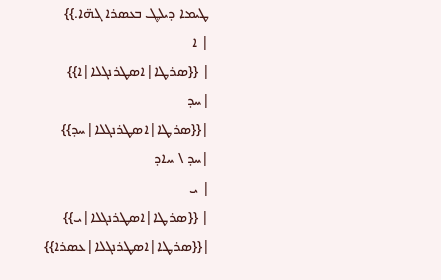ܛܝܡܐ ܕܝܠܜ ܒܥܣܪܐ ܓܗ̈ܐ.}}
| ܐ
| {{ܣܪܛܐ|ܐܣܛܪܢܓܠܐ|ܐ}}
|ܚܕ
|{{ܣܪܛܐ|ܐܣܛܪܢܓܠܐ|ܚܕ}}
|ܚܕ \ ܚܐܕ
| ܝ
| {{ܣܪܛܐ|ܐܣܛܪܢܓܠܐ|ܝ}}
|{{ܣܪܛܐ|ܐܣܛܪܢܓܠܐ|ܥܣܪܐ}}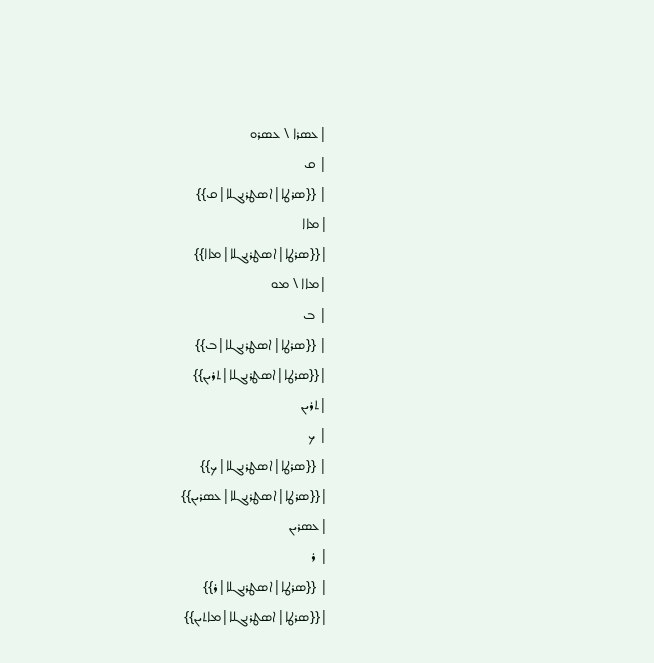|ܥܣܪܐ \ ܥܣܪܘ
| ܩ
| {{ܣܪܛܐ|ܐܣܛܪܢܓܠܐ|ܩ}}
|ܡܐܐ
|{{ܣܪܛܐ|ܐܣܛܪܢܓܠܐ|ܡܐܐ}}
|ܡܐܐ \ ܡܘ
| ܒ
| {{ܣܪܛܐ|ܐܣܛܪܢܓܠܐ|ܒ}}
|{{ܣܪܛܐ|ܐܣܛܪܢܓܠܐ|ܬܪܝܢ}}
|ܬܪܝܢ
| ܟ
| {{ܣܪܛܐ|ܐܣܛܪܢܓܠܐ|ܟ}}
|{{ܣܪܛܐ|ܐܣܛܪܢܓܠܐ|ܥܣܪܝܢ}}
|ܥܣܪܝܢ
| ܪ
| {{ܣܪܛܐ|ܐܣܛܪܢܓܠܐ|ܪ}}
|{{ܣܪܛܐ|ܐܣܛܪܢܓܠܐ|ܡܐܬܝܢ}}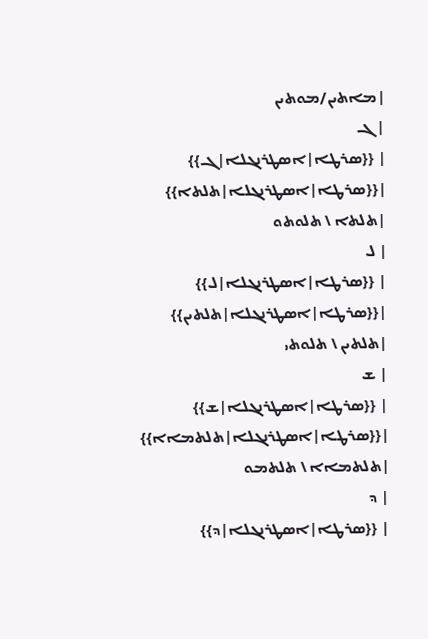|ܡܐܬܝܢ/ܡܘܬܝܢ
| ܓ
| {{ܣܪܛܐ|ܐܣܛܪܢܓܠܐ|ܓ}}
|{{ܣܪܛܐ|ܐܣܛܪܢܓܠܐ|ܬܠܬܐ}}
|ܬܠܬܐ \ ܬܠܘܬܘ
| ܠ
| {{ܣܪܛܐ|ܐܣܛܪܢܓܠܐ|ܠ}}
|{{ܣܪܛܐ|ܐܣܛܪܢܓܠܐ|ܬܠܬܝܢ}}
|ܬܠܬܝܢ \ ܬܠܘܬܝ
| ܫ
| {{ܣܪܛܐ|ܐܣܛܪܢܓܠܐ|ܫ}}
|{{ܣܪܛܐ|ܐܣܛܪܢܓܠܐ|ܬܠܬܡܐܐ}}
|ܬܠܬܡܐܐ \ ܬܠܬܡܘ
| ܕ
| {{ܣܪܛܐ|ܐܣܛܪܢܓܠܐ|ܕ}}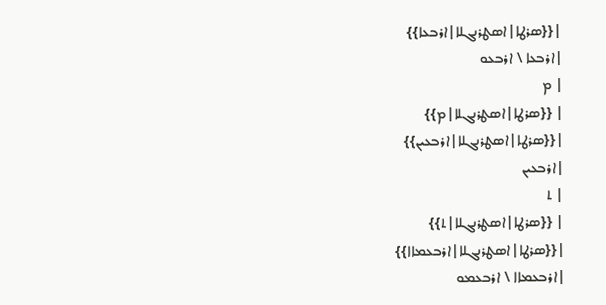|{{ܣܪܛܐ|ܐܣܛܪܢܓܠܐ|ܐܪܒܥܐ}}
|ܐܪܒܥܐ \ ܐܪܒܥܘ
| ܡ
| {{ܣܪܛܐ|ܐܣܛܪܢܓܠܐ|ܡ}}
|{{ܣܪܛܐ|ܐܣܛܪܢܓܠܐ|ܐܪܒܥܝܢ}}
|ܐܪܒܥܝܢ
| ܬ
| {{ܣܪܛܐ|ܐܣܛܪܢܓܠܐ|ܬ}}
|{{ܣܪܛܐ|ܐܣܛܪܢܓܠܐ|ܐܪܒܥܡܐܐ}}
|ܐܪܒܥܡܐܐ \ ܐܪܒܥܡܘ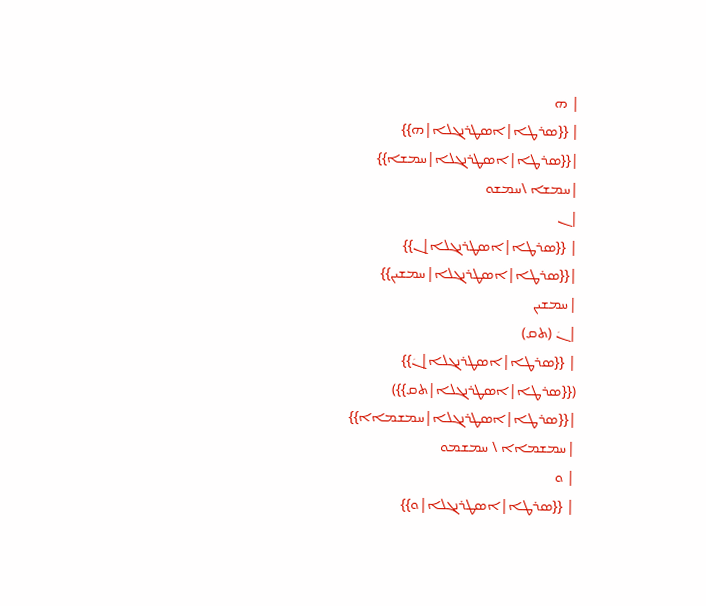| ܗ
| {{ܣܪܛܐ|ܐܣܛܪܢܓܠܐ|ܗ}}
|{{ܣܪܛܐ|ܐܣܛܪܢܓܠܐ|ܚܡܫܐ}}
|ܚܡܫܐ \ܚܡܫܘ
| ܢ
| {{ܣܪܛܐ|ܐܣܛܪܢܓܠܐ|ܢ}}
|{{ܣܪܛܐ|ܐܣܛܪܢܓܠܐ|ܚܡܫܝܢ}}
|ܚܡܫܝܢ
| ܢܿ (ܬܩ)
| {{ܣܪܛܐ|ܐܣܛܪܢܓܠܐ|ܢܿ}} ({{ܣܪܛܐ|ܐܣܛܪܢܓܠܐ|ܬܩ}})
|{{ܣܪܛܐ|ܐܣܛܪܢܓܠܐ|ܚܡܫܡܐܐ}}
|ܚܡܫܡܐܐ \ ܚܡܫܡܘ
| ܘ
| {{ܣܪܛܐ|ܐܣܛܪܢܓܠܐ|ܘ}}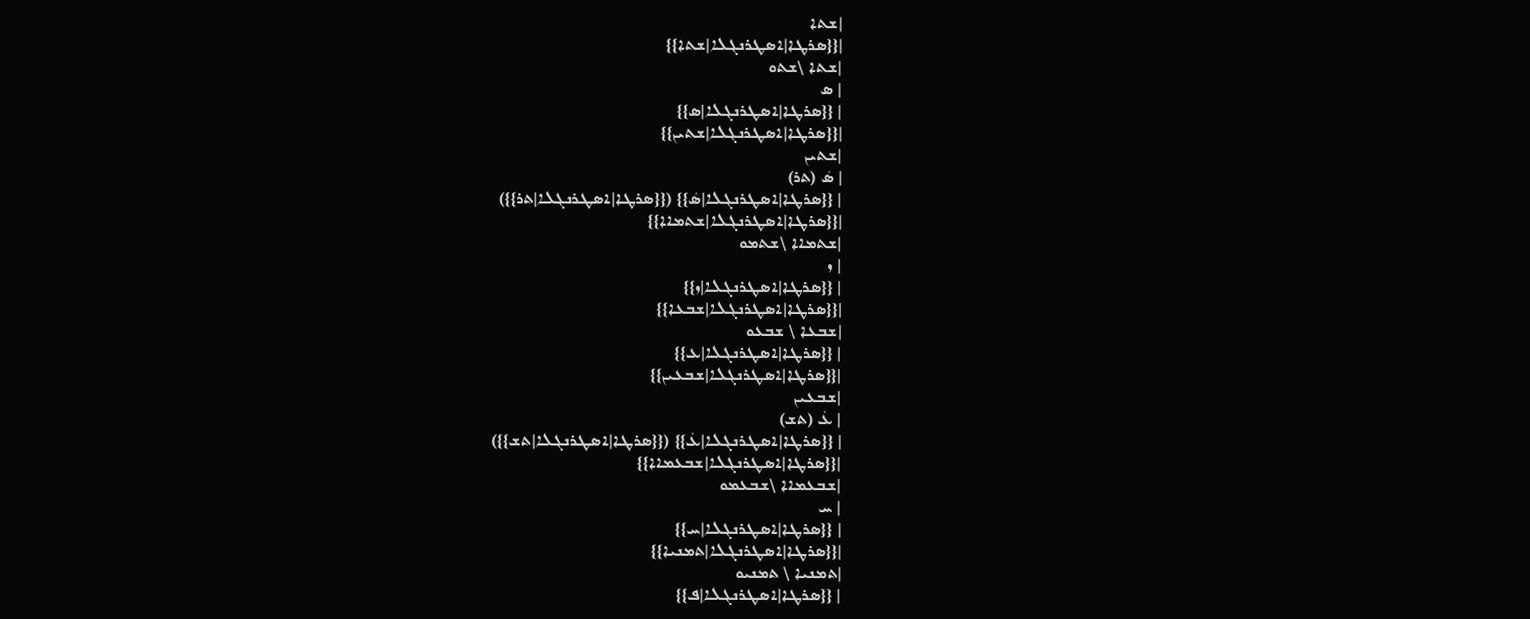|ܫܬܐ
|{{ܣܪܛܐ|ܐܣܛܪܢܓܠܐ|ܫܬܐ}}
|ܫܬܐ \ܫܬܘ
| ܣ
| {{ܣܪܛܐ|ܐܣܛܪܢܓܠܐ|ܣ}}
|{{ܣܪܛܐ|ܐܣܛܪܢܓܠܐ|ܫܬܝܢ}}
|ܫܬܝܢ
| ܣܿ (ܬܪ)
| {{ܣܪܛܐ|ܐܣܛܪܢܓܠܐ|ܣܿ}} ({{ܣܪܛܐ|ܐܣܛܪܢܓܠܐ|ܬܪ}})
|{{ܣܪܛܐ|ܐܣܛܪܢܓܠܐ|ܫܬܡܐܐ}}
|ܫܬܡܐܐ \ܫܬܡܘ
| ܙ
| {{ܣܪܛܐ|ܐܣܛܪܢܓܠܐ|ܙ}}
|{{ܣܪܛܐ|ܐܣܛܪܢܓܠܐ|ܫܒܥܐ}}
|ܫܒܥܐ \ ܫܒܥܘ
| {{ܣܪܛܐ|ܐܣܛܪܢܓܠܐ|ܥ}}
|{{ܣܪܛܐ|ܐܣܛܪܢܓܠܐ|ܫܒܥܝܢ}}
|ܫܒܥܝܢ
| ܥܿ (ܬܫ)
| {{ܣܪܛܐ|ܐܣܛܪܢܓܠܐ|ܥܿ}} ({{ܣܪܛܐ|ܐܣܛܪܢܓܠܐ|ܬܫ}})
|{{ܣܪܛܐ|ܐܣܛܪܢܓܠܐ|ܫܒܥܡܐܐ}}
|ܫܒܥܡܐܐ \ܫܒܥܡܘ
| ܚ
| {{ܣܪܛܐ|ܐܣܛܪܢܓܠܐ|ܚ}}
|{{ܣܪܛܐ|ܐܣܛܪܢܓܠܐ|ܬܡܢܝܐ}}
|ܬܡܢܝܐ \ ܬܡܢܝܘ
| {{ܣܪܛܐ|ܐܣܛܪܢܓܠܐ|ܦ}}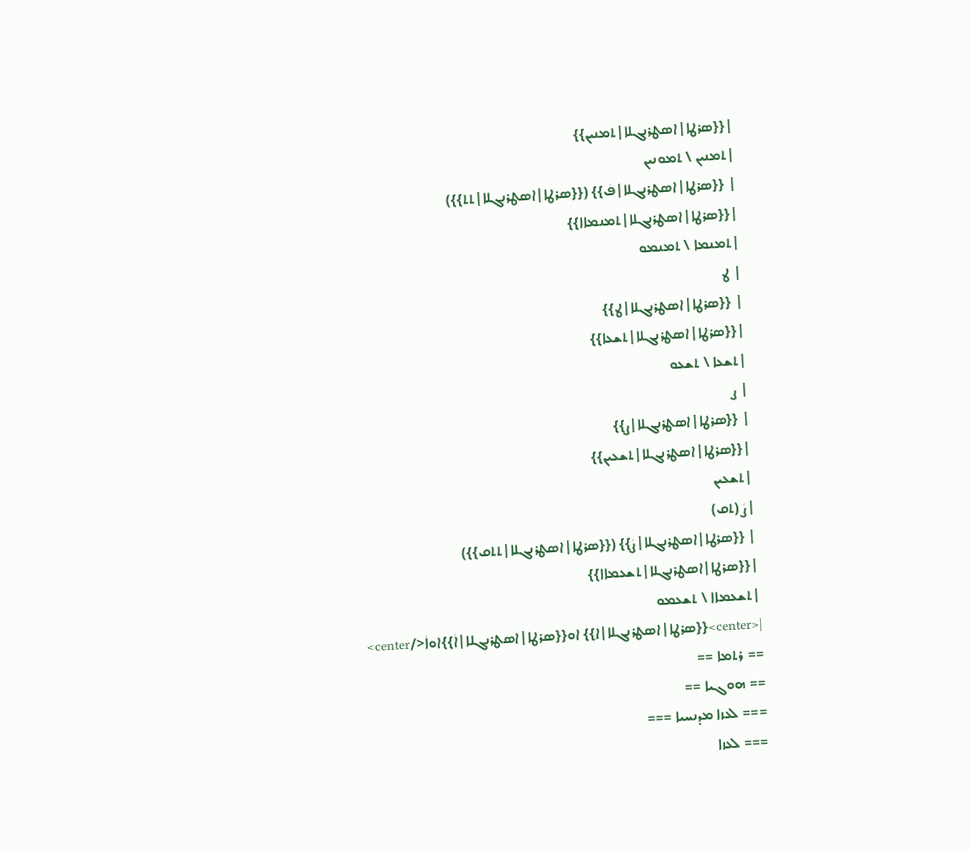|{{ܣܪܛܐ|ܐܣܛܪܢܓܠܐ|ܬܡܢܝܢ}}
|ܬܡܢܝܢ \ ܬܡܘܢܝܢ
| {{ܣܪܛܐ|ܐܣܛܪܢܓܠܐ|ܦܿ}} ({{ܣܪܛܐ|ܐܣܛܪܢܓܠܐ|ܬܬ}})
|{{ܣܪܛܐ|ܐܣܛܪܢܓܠܐ|ܬܡܢܡܐܐ}}
|ܬܡܢܡܐ \ ܬܡܢܡܘ
| ܛ
| {{ܣܪܛܐ|ܐܣܛܪܢܓܠܐ|ܛ}}
|{{ܣܪܛܐ|ܐܣܛܪܢܓܠܐ|ܬܫܥܐ}}
|ܬܫܥܐ \ ܬܫܥܘ
| ܨ
| {{ܣܪܛܐ|ܐܣܛܪܢܓܠܐ|ܨ}}
|{{ܣܪܛܐ|ܐܣܛܪܢܓܠܐ|ܬܫܥܝܢ}}
|ܬܫܥܝܢ
|ܨܿ (ܬܩ)
| {{ܣܪܛܐ|ܐܣܛܪܢܓܠܐ|ܨܿ}} ({{ܣܪܛܐ|ܐܣܛܪܢܓܠܐ|ܬܬܩ}})
|{{ܣܪܛܐ|ܐܣܛܪܢܓܠܐ|ܬܫܥܡܐܐ}}
|ܬܫܥܡܐܐ \ ܬܫܥܡܘ
|<center>{{ܣܪܛܐ|ܐܣܛܪܢܓܠܐ|ܐ݂}} ܐܘ{{ܣܪܛܐ|ܐܣܛܪܢܓܠܐ|ܐܿ}}ܐܘܐܿ</center>
== ܪܬܡܐ ==
== ܗܘܓܝܐ ==
=== ܠܥܙܐ ܡܕܢܚܝܐ ===
=== ܠܥܙܐ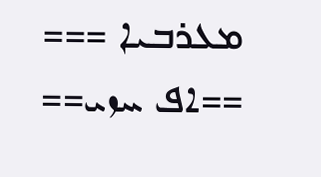ܡܥܪܒܝܐ ===
==ܐܦ ܚܙܝ==